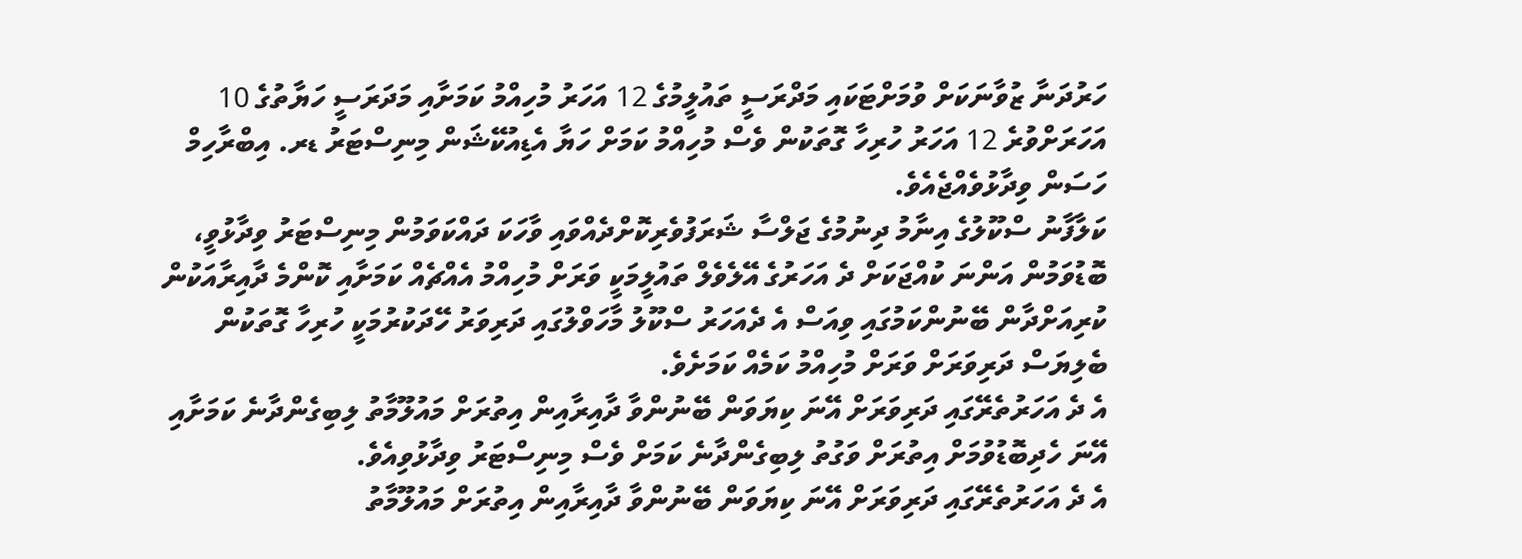ހަރުދަނާ ޒުވާނަކަށް ވުމަށްޓަކައި މަދްރަސީ ތައުލީމުގެ 12 އަހަރު މުހިއްމު ކަމަށާއި މަދަރަސީ ހަޔާތުގެ 10 އަހަރަށްވުރެ 12 އަހަރު ހުރިހާ ގޮތަކުން ވެސް މުހިއްމު ކަމަށް ހަޔާ އެޑިއުކޭޝަން މިނިސްޓަރު ޑރ. އިބްރާހިމް ހަސަން ވިދާޅުވެއްޖެއެވެ.
ކަލާފާނު ސްކޫލުގެ އިނާމު ދިނުމުގެ ޖަލްސާ ޝަރަފުވެރިކޮށްދެއްވައި ވާހަކަ ދައްކަވަމުން މިނިސްޓަރު ވިދާޅުވީ، ބޮޑުވަމުން އަންނަ ކުއްޖަކަށް ދެ އަހަރުގެ އޭލެވެލް ތައުލީމަކީ ވަރަށް މުހިއްމު އެއްޗެއް ކަމަށާއި ކޮންމެ ދާއިރާއަކުން ކުރިއަށްދާން ބޭނުންކަމުގައި ވިއަސް އެ ދެއަހަރު ސްކޫލު މާހަވްލުގައި ދަރިވަރު ހޭދަކުރުމަކީ ހުރިހާ ގޮތަކުން ބެލިޔަސް ދަރިވަރަށް ވަރަށް މުހިއްމު ކަމެއް ކަމަށެވެ.
އެ ދެ އަހަރުތެރޭގައި ދަރިވަރަށް އޭނަ ކިޔަވަން ބޭނުންވާ ދާއިރާއިން އިތުރަށް މައުލޫމާތު ލިބިގެންދާނެ ކަމަށާއި އޭނަ ހެދިބޮޑުވުމަށް އިތުރަށް ވަގުތު ލިބިގެންދާނެ ކަމަށް ވެސް މިނިސްޓަރު ވިދާޅުވިއެވެ.
އެ ދެ އަހަރުތެރޭގައި ދަރިވަރަށް އޭނަ ކިޔަވަން ބޭނުންވާ ދާއިރާއިން އިތުރަށް މައުލޫމާތު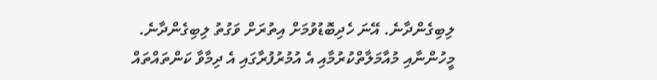ލިބިގެންދާނެ. އޭނަ ހެދިބޮޑުވުމަށް އިތުރަށް ވަގުތު ލިބިގެންދާނެ. މީހުންނާއި މުއާމަލާތްކުރުމާއި އެ އުމުރުފުރާގައި އެ ދިމާވާ ކަންތައްތައް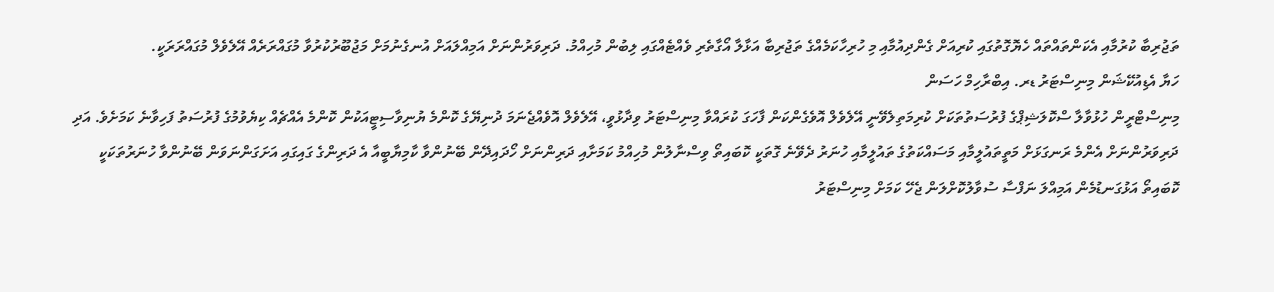ތަޖުރިބާ ކުރުމާއި އެކަންތައްތައް ހެޔޮގޮތުގައި ކުރިއަށް ގެންދިއުމާއި މި ހުރިހާކަމެއްގެ ތަޖުރިބާ އަޅާލާ އޯގާތެރި ވެއްޓެއްގައި ލިބުން މުހިއްމު. ދަރިވަރުންނަށް އަމިއްލައަށް އުނގެނުމަށް މަޖުބޫރުކުރުވާ މުގައްރަރެއް އޭލެވެލް މުގައްރަރަކީ.
ހަޔާ އެޑިއުކޭޝަން މިނިސްޓަރު ޑރ. އިބްރާހިމް ހަސަން
މިނިސްޓްރީން ހުޅުވާލާ ސްކޮލަޝިޕްގެ ފުރުސަތުތަކަށް ކުރިމަތިލެވޭނީ އޭލެވެލް އޮވެގެންކަން ފާހަގަ ކުރައްވާ މިނިސްޓަރު ވިދާޅުވީ، އޭލެވެލް އޮވެއްޖެނަމަ ދުނިޔޭގެ ކޮންމެ ޔުނިވާސިޓީއަކުން ކޮންމެ އެއްޗެއް ކިޔެވުމުގެ ފުރުސަތު ފަހިވާނެ ކަމަށެވެ. އަދި ދަރިވަރުންނަށް އެންމެ ރަނގަޅަށް މަތީތައުލީމާއި މަސައްކަތުގެ ތައުލީމާއި ހުނަރު ދެވޭނެ ގޮތަކީ ކޮބައިތޯ ވިސްނާލުން މުހިއްމު ކަމަށާއި ދަރިންނަށް ހޯދައިދޭން ބޭނުންވާ ކާމިޔާބީއާ އެ ދަރިންގެ ގައިގައި އަށަގަންނަވަން ބޭނުންވާ ހުނަރުތަކަކީ ކޮބައިތޯ އަޅުގަނޑުމެން އަމިއްލަ ނަފްސާ ސުވާލުކޮށްލަން ޖެހޭ ކަމަށް މިނިސްޓަރު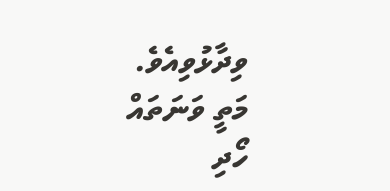ވިދާޅުވިއެވެ.
މަތީ ވަނަތައް ހޯދި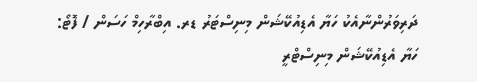ދަރިވަރުންނާއެކު ހަޔާ އެޑިއުކޭޝަން މިނިސްޓަރު ޑރ. އިބްރާހިމް ހަސަން / ފޮޓޯ: ހަޔާ އެޑިއުކޭޝަން މިނިސްޓްރީ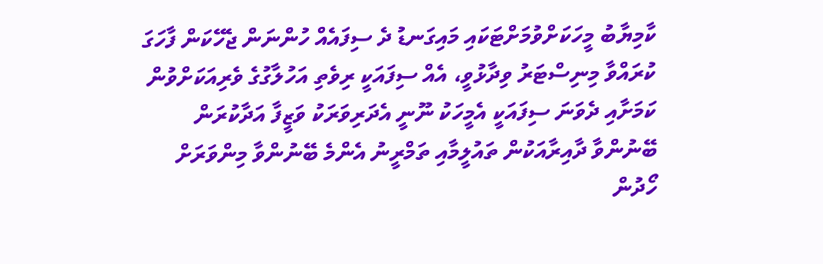ކާމިޔާބު މީހަކަށްވުމަށްޓަކައި މައިގަނޑު ދެ ސިފައެއް ހުންނަން ޖެހޭކަން ފާހަގަ ކުރައްވާ މިނިސްޓަރު ވިދާޅުވީ، އެއް ސިފައަކީ ރިވެތި އަހުލާގުގެ ވެރިއަކަށްވުން ކަމަށާއި ދެވަނަ ސިފައަކީ އެމީހަކު ނޫނީ އެދަރިވަރަކު ވަޒީފާ އަދާކުރަން ބޭނުންވާ ދާއިރާއަކުން ތައުލީމާއި ތަމްރީނު އެންމެ ބޭނުންވާ މިންވަރަށް ހޯދުން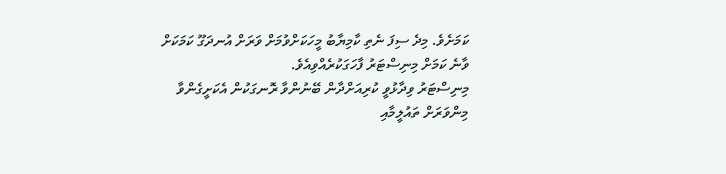ކަމަށެވެ. މިދެ ސިފަ ނެތި ކާމިޔާބު މީހަކަށްވުމަށް ވަރަށް އުނދަގޫ ކަމަކަށް ވާނެ ކަމަށް މިނިސްޓަރު ފާހަގަކުރެއްވިއެވެ.
މިނިސްޓަރު ވިދާޅުވީ ކުރިއަށްދާން ބޭނުންވާ ރޮނގަކުން އެކަށީގެންވާ މިންވަރަށް ތައުލީމާއި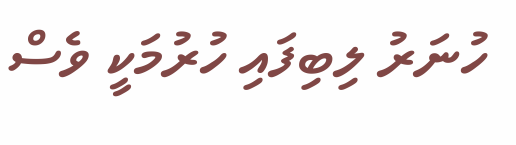ހުނަރު ލިބިފައި ހުރުމަކީ ވެސް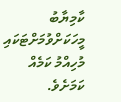ކާމިޔާބު މީހަކަށްވުމަށްޓަކައި މުހިއްމު ކަމެއް ކަމަށެވެ.